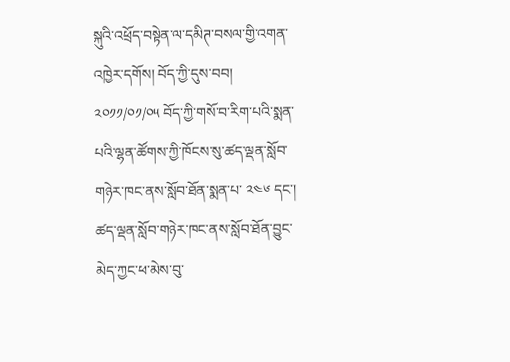སྐུའི་འཕྲོད་བསྟེན་ལ་དམིཊ་བསལ་གྱི་འགན་འཁྱེར་དགོས། བོད་ཀྱི་དུས་བབ། ༢༠༡༡/༠༡/༠༥ བོད་ཀྱི་གསོ་བ་རིག་པའི་སྨན་པའི་ལྷན་ཚོགས་ཀྱི་ཁོངས་སུ་ཚད་ལྡན་སློབ་གཉེར་ཁང་ནས་སློབ་ཐོན་སྨན་པ་ ༢༤༦ དང་། ཚད་ལྡན་སློབ་གཉེར་ཁང་ནས་སློབ་ཐོན་བྱུང་མེད་ཀྱང་ཕ་མེས་བུ་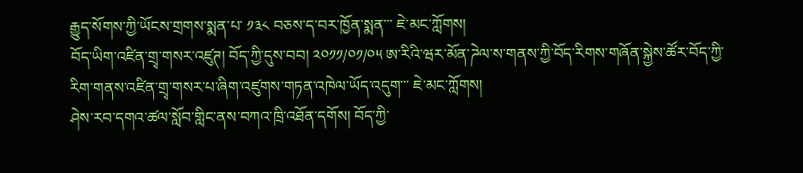རྒྱུད་སོགས་ཀྱི་ཡོངས་གྲགས་སྨན་པ་ ༡༣༨ བཅས་ད་བར་ཁྱོན་སྨན་་་ ཇེ་མང་ཀློགས།
བོད་ཡིག་འཛིན་གྲྭ་གསར་འཛུཊ། བོད་ཀྱི་དུས་བབ། ༢༠༡༡/༠༡/༠༥ ཨ་རིའི་ཝར་མོན་ཌེལ་ས་གནས་ཀྱི་བོད་རིགས་གཞོན་སྐྱེས་ཚོར་བོད་ཀྱི་རིག་གནས་འཛིན་གྲྭ་གསར་པ་ཞིག་འཛུགས་གཏན་འཁེལ་ཡོད་འདུག་་་ ཇེ་མང་ཀློགས།
ཤེས་རབ་དགའ་ཚལ་སློབ་གླིང་ནས་བཀའ་ཁྲི་འཐོན་དགོས། བོད་ཀྱི་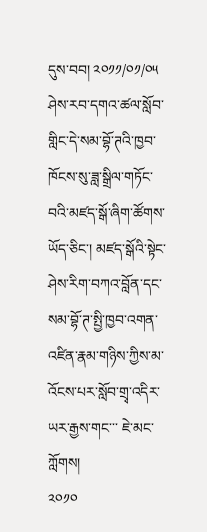དུས་བབ། ༢༠༡༡/༠༡/༠༥ ཤེས་རབ་དགའ་ཚལ་སློབ་གླིང་དེ་སམ་བྷོ་ཊའི་ཁྱབ་ཁོངས་སུ་ཟླ་སྒྲིལ་གཏོང་བའི་མཛད་སྒོ་ཞིག་ཚོགས་ཡོད་ཅིང་། མཛད་སྒོའི་སྟེང་ཤེས་རིག་བཀའ་བློན་དང་སམ་བྷོ་ཊ་སྤྱི་ཁྱབ་འགན་འཛིན་རྣམ་གཉིས་ཀྱིས་མ་འོངས་པར་སློབ་གྲྭ་འདིར་ཡར་རྒྱས་གང་་་ ཇེ་མང་ཀློགས།
༢༠༡༠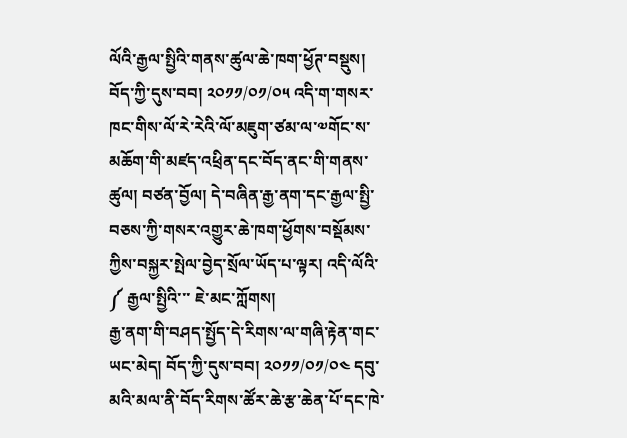ལོའི་རྒྱལ་སྤྱིའི་གནས་ཚུལ་ཆེ་ཁག་ཕྱོཊ་བསྡུས། བོད་ཀྱི་དུས་བབ། ༢༠༡༡/༠༡/༠༥ འདི་ག་གསར་ཁང་གིས་ལོ་རེ་རེའི་ལོ་མཇུག་ཙམ་ལ་༧གོང་ས་མཆོག་གི་མཛད་འཕྲིན་དང་བོད་ནང་གི་གནས་ཚུལ། བཙན་བྱོལ། དེ་བཞིན་རྒྱ་ནག་དང་རྒྱལ་སྤྱི་བཅས་ཀྱི་གསར་འགྱུར་ཆེ་ཁག་ཕྱོགས་བསྡོམས་ཀྱིས་བསྐྱར་སྤེལ་བྱེད་སྲོལ་ཡོད་པ་ལྟར། འདི་ལོའི་ ༼ རྒྱལ་སྤྱིའི་་་ ཇེ་མང་ཀློགས།
རྒྱ་ནག་གི་བཤད་སྤྱོད་དེ་རིགས་ལ་གཞི་རྟེན་གང་ཡང་མེད། བོད་ཀྱི་དུས་བབ། ༢༠༡༡/༠༡/༠༤ དབུ་མའི་མལ་ནི་བོད་རིགས་ཚོར་ཆེ་རྩ་ཆེན་པོ་དང་ཁེ་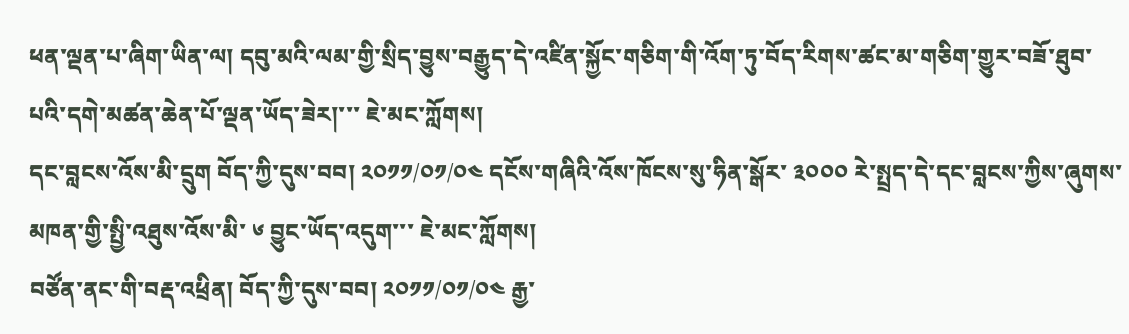ཕན་ལྡན་པ་ཞིག་ཡིན་ལ། དབུ་མའི་ལམ་གྱི་སྲིད་བྱུས་བརྒྱུད་དེ་འཛིན་སྐྱོང་གཅིག་གི་འོག་ཏུ་བོད་རིགས་ཚང་མ་གཅིག་གྱུར་བཟོ་ཐུབ་པའི་དགེ་མཚན་ཆེན་པོ་ལྡན་ཡོད་ཟེར།་་་ ཇེ་མང་ཀློགས།
དང་བླངས་འོས་མི་དྲུག བོད་ཀྱི་དུས་བབ། ༢༠༡༡/༠༡/༠༤ དངོས་གཞིའི་འོས་ཁོངས་སུ་ཧིན་སྒོར་ ༣༠༠༠ རེ་སྤྲད་དེ་དང་བླངས་ཀྱིས་ཞུགས་མཁན་གྱི་སྤྱི་འཐུས་འོས་མི་ ༦ བྱུང་ཡོད་འདུག་་་ ཇེ་མང་ཀློགས།
བཙོན་ནང་གི་བརྡ་འཕྲིན། བོད་ཀྱི་དུས་བབ། ༢༠༡༡/༠༡/༠༤ རྒྱ་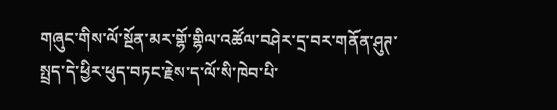གཞུང་གིས་ལོ་སྔོན་མར་གྷོ་གྷིལ་འཚོལ་བཤེར་དྲ་བར་གནོན་ཤུཊ་སྤྲད་དེ་ཕྱིར་ཕུད་བཏང་རྗེས་ད་ལོ་སི་ཁེབ་པི་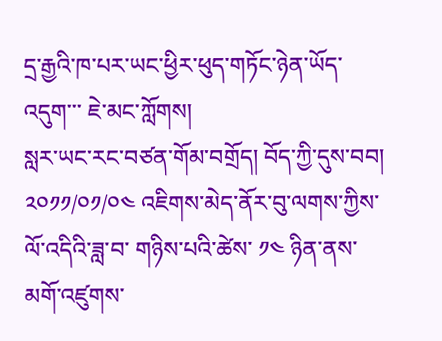དྲ་རྒྱའི་ཁ་པར་ཡང་ཕྱིར་ཕུད་གཏོང་ཉེན་ཡོད་འདུག་་་ ཇེ་མང་ཀློགས།
སླར་ཡང་རང་བཙན་གོམ་བགྲོད། བོད་ཀྱི་དུས་བབ། ༢༠༡༡/༠༡/༠༤ འཇིགས་མེད་ནོར་བུ་ལགས་ཀྱིས་ ལོ་འདིའི་ཟླ་བ་ གཉིས་པའི་ཚེས་ ༡༤ ཉིན་ནས་མགོ་འཛུགས་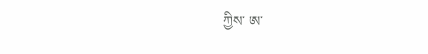ཀྱིས་ ཨ་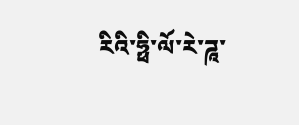རིའི་ཧྥི་ལོ་རེ་ཌཱ་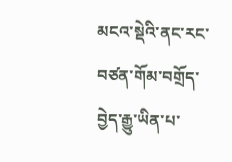མངའ་སྡེའི་ནང་རང་བཙན་གོམ་བགྲོད་བྱེད་རྒྱུ་ཡིན་པ་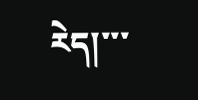རེད།་་་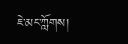ཇེ་མང་ཀློགས།